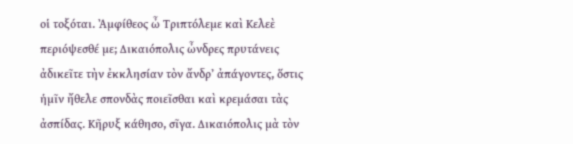οἱ τοξόται. Ἀμφίθεος ὦ Τριπτόλεμε καὶ Κελεὲ περιόψεσθέ με; Δικαιόπολις ὦνδρες πρυτάνεις ἀδικεῖτε τὴν ἐκκλησίαν τὸν ἄνδρʼ ἀπάγοντες, ὅστις ἡμῖν ἤθελε σπονδὰς ποιεῖσθαι καὶ κρεμάσαι τὰς ἀσπίδας. Κῆρυξ κάθησο, σῖγα. Δικαιόπολις μὰ τὸν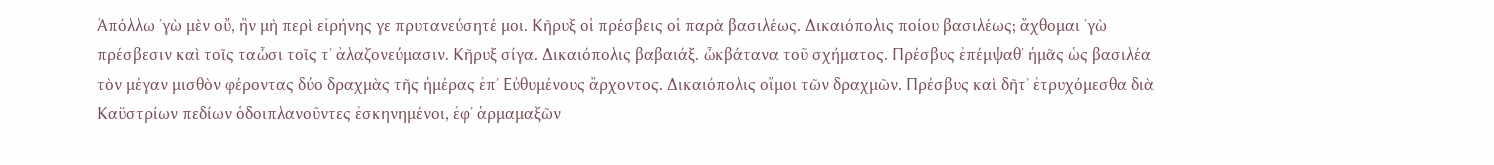Ἀπόλλω ʼγὼ μὲν οὔ, ἢν μὴ περὶ εἰρήνης γε πρυτανεύσητέ μοι. Κῆρυξ οἱ πρέσβεις οἱ παρὰ βασιλέως. Δικαιόπολις ποίου βασιλέως; ἄχθομαι ʼγὼ πρέσβεσιν καὶ τοῖς ταὧσι τοῖς τʼ ἀλαζονεύμασιν. Κῆρυξ σίγα. Δικαιόπολις βαβαιάξ. ὦκβάτανα τοῦ σχήματος. Πρέσβυς ἐπέμψαθʼ ἡμᾶς ὡς βασιλέα τὸν μέγαν μισθὸν φέροντας δύο δραχμὰς τῆς ἡμέρας ἐπʼ Εὐθυμένους ἄρχοντος. Δικαιόπολις οἴμοι τῶν δραχμῶν. Πρέσβυς καὶ δῆτʼ ἐτρυχόμεσθα διὰ Καϋστρίων πεδίων ὁδοιπλανοῦντες ἐσκηνημένοι, ἐφʼ ἁρμαμαξῶν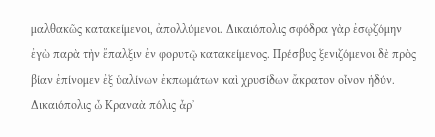μαλθακῶς κατακείμενοι, ἀπολλύμενοι. Δικαιόπολις σφόδρα γὰρ ἐσῳζόμην ἐγὼ παρὰ τὴν ἔπαλξιν ἐν φορυτῷ κατακείμενος. Πρέσβυς ξενιζόμενοι δὲ πρὸς βίαν ἐπίνομεν ἐξ ὑαλίνων ἐκπωμάτων καὶ χρυσίδων ἄκρατον οἶνον ἡδύν. Δικαιόπολις ὦ Κραναὰ πόλις ἆρʼ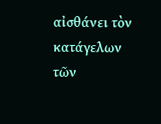αἰσθάνει τὸν κατάγελων τῶν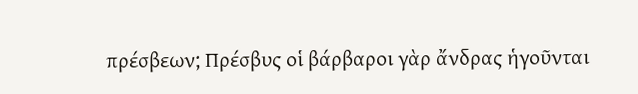πρέσβεων; Πρέσβυς οἱ βάρβαροι γὰρ ἄνδρας ἡγοῦνται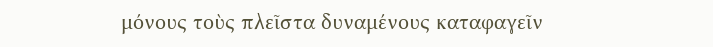μόνους τοὺς πλεῖστα δυναμένους καταφαγεῖν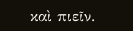καὶ πιεῖν.